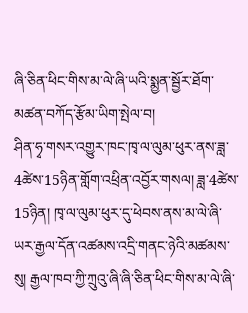ཞི་ཅིན་ཕིང་གིས་མ་ལེ་ཞི་ཡའི་སྨྱན་སྦྱོར་ཐོག་མཚན་བཀོད་རྩོམ་ཡིག་སྤེལ་བ།
ཤིན་ཧྭ་གསར་འགྱུར་ཁང་ཁྭ་ལ་ལུམ་ཕུར་ནས་ཟླ་4ཚེས་15ཉིན་གློག་འཕྲིན་འབྱོར་གསལ། ཟླ་4ཚེས་15ཉིན། ཁྭ་ལ་ལུམ་ཕུར་དུ་ཕེབས་ནས་མ་ལེ་ཞི་ཡར་རྒྱལ་དོན་འཚམས་འདྲི་གནང་ཉེའི་མཚམས་སུ། རྒྱལ་ཁབ་ཀྱི་ཀྲུའུ་ཞི་ཞི་ཅིན་ཕིང་གིས་མ་ལེ་ཞི་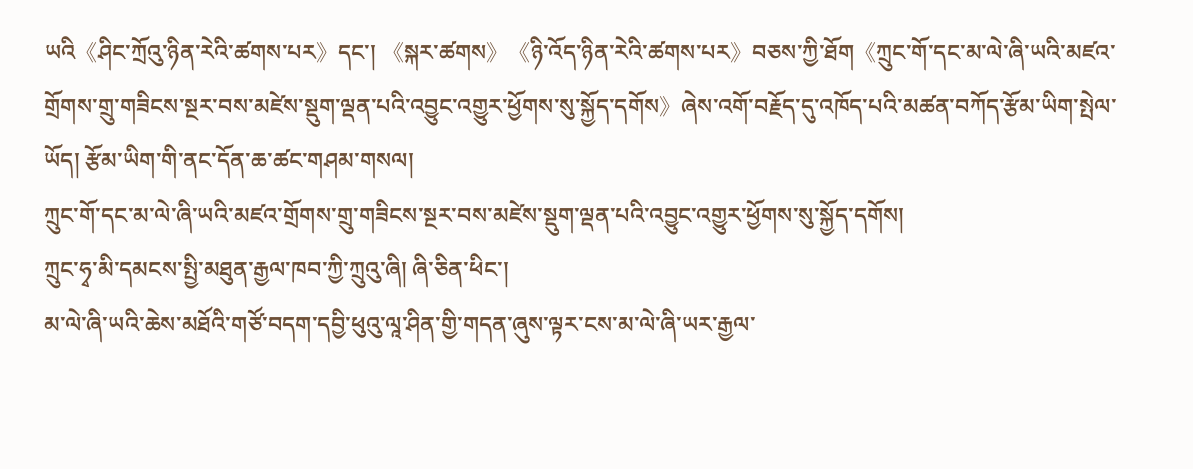ཡའི《ཤིང་ཀྲོའུ་ཉིན་རེའི་ཚགས་པར》དང་། 《སྐར་ཚགས》《ཉི་འོད་ཉིན་རེའི་ཚགས་པར》བཅས་ཀྱི་ཐོག《ཀྲུང་གོ་དང་མ་ལེ་ཞི་ཡའི་མཛའ་གྲོགས་གྲུ་གཟིངས་སྔར་བས་མཛེས་སྡུག་ལྡན་པའི་འབྱུང་འགྱུར་ཕྱོགས་སུ་སྐྱོད་དགོས》ཞེས་འགོ་བརྗོད་དུ་འཁོད་པའི་མཚན་བཀོད་རྩོམ་ཡིག་སྤེལ་ཡོད། རྩོམ་ཡིག་གི་ནང་དོན་ཆ་ཚང་གཤམ་གསལ།
ཀྲུང་གོ་དང་མ་ལེ་ཞི་ཡའི་མཛའ་གྲོགས་གྲུ་གཟིངས་སྔར་བས་མཛེས་སྡུག་ལྡན་པའི་འབྱུང་འགྱུར་ཕྱོགས་སུ་སྐྱོད་དགོས།
ཀྲུང་ཧྭ་མི་དམངས་སྤྱི་མཐུན་རྒྱལ་ཁབ་ཀྱི་ཀྲུའུ་ཞི། ཞི་ཅིན་ཕིང་།
མ་ལེ་ཞི་ཡའི་ཆེས་མཐོའི་གཙོ་བདག་དབྱི་ཕུའུ་ལཱ་ཤིན་གྱི་གདན་ཞུས་ལྟར་ངས་མ་ལེ་ཞི་ཡར་རྒྱལ་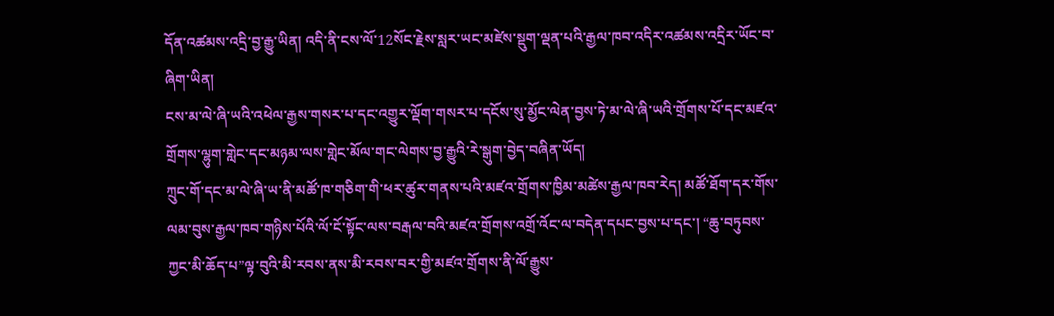དོན་འཚམས་འདྲི་བྱ་རྒྱུ་ཡིན། འདི་ནི་ངས་ལོ་12སོང་རྗེས་སླར་ཡང་མཛེས་སྡུག་ལྡན་པའི་རྒྱལ་ཁབ་འདིར་འཚམས་འདྲིར་ཡོང་བ་ཞིག་ཡིན།
ངས་མ་ལེ་ཞི་ཡའི་འཕེལ་རྒྱས་གསར་པ་དང་འགྱུར་ལྡོག་གསར་པ་དངོས་སུ་མྱོང་ལེན་བྱས་ཏེ་མ་ལེ་ཞི་ཡའི་གྲོགས་པོ་དང་མཛའ་གྲོགས་ལྷུག་གླེང་དང་མཉམ་ལས་གླེང་མོལ་གང་ལེགས་བྱ་རྒྱུའི་རེ་སྒུག་བྱེད་བཞིན་ཡོད།
ཀྲུང་གོ་དང་མ་ལེ་ཞི་ཡ་ནི་མཚོ་ཁ་གཅིག་གི་ཕར་ཚུར་གནས་པའི་མཛའ་གྲོགས་ཁྱིམ་མཚེས་རྒྱལ་ཁབ་རེད། མཚོ་ཐོག་དར་གོས་ལམ་བུས་རྒྱལ་ཁབ་གཉིས་པོའི་ལོ་ངོ་སྟོང་ལས་བརྒལ་བའི་མཛའ་གྲོགས་འགྲོ་འོང་ལ་བདེན་དཔང་བྱས་པ་དང་། “ཆུ་བཏུབས་ཀྱང་མི་ཆོད་པ”ལྟ་བུའི་མི་རབས་ནས་མི་རབས་བར་གྱི་མཛའ་གྲོགས་ནི་ལོ་རྒྱུས་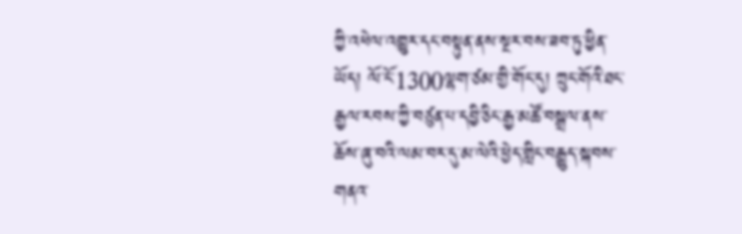ཀྱི་འཕེལ་འགྱུར་དང་བསྟུན་ནས་སྔར་བས་ཟབ་ཏུ་ཕྱིན་ཡོད། ལོ་ངོ་1300ལྷག་ཙམ་གྱི་གོང་དུ། ཀྲུང་གོའི་ཐང་རྒྱལ་རབས་ཀྱི་བཙུན་པ་དབྱི་ཅིང་རྒྱ་མཚོ་བསྒྲལ་ནས་ཆོས་ཞུ་བའི་ལམ་བར་དུ་མ་ལེའི་ཕྱེད་གླིང་བརྒྱུད་སྐབས་གནའ་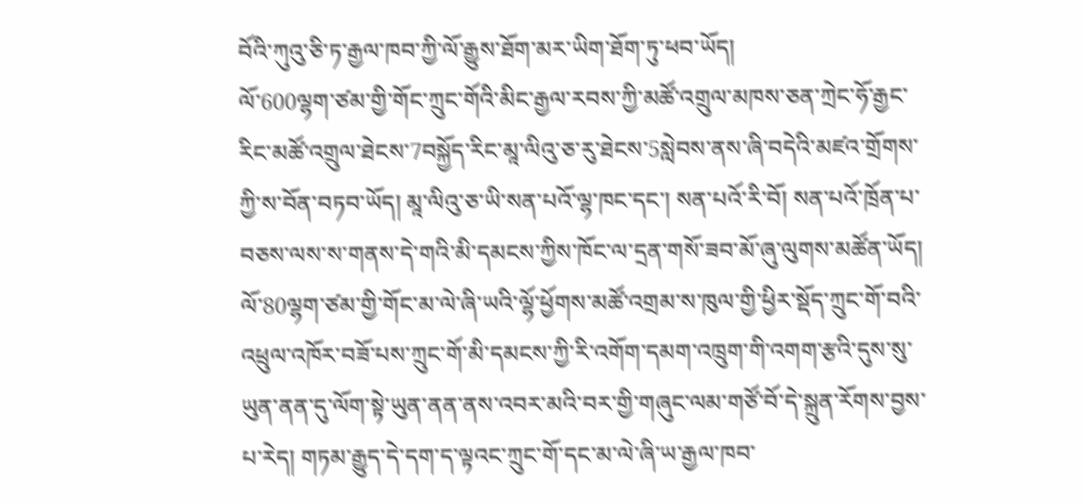བོའི་ཀུའུ་ཅི་ཏ་རྒྱལ་ཁབ་ཀྱི་ལོ་རྒྱུས་ཐོག་མར་ཡིག་ཐོག་ཏུ་ཕབ་ཡོད།
ལོ་600ལྷག་ཙམ་གྱི་གོང་ཀྲུང་གོའི་མིང་རྒྱལ་རབས་ཀྱི་མཚོ་འགྲུལ་མཁས་ཅན་ཀྲེང་ཧོ་རྒྱང་རིང་མཚོ་འགྲུལ་ཐེངས་7བསྐྱོད་རིང་མཱ་ལིའུ་ཅ་རུ་ཐེངས་5སླེབས་ནས་ཞི་བདེའི་མཛའ་གྲོགས་ཀྱི་ས་བོན་བཏབ་ཡོད། མཱ་ལིའུ་ཅ་ཡི་སན་པའོ་ལྷ་ཁང་དང་། སན་པའོ་རི་བོ། སན་པའོ་ཁྲོན་པ་བཅས་ལས་ས་གནས་དེ་གའི་མི་དམངས་ཀྱིས་ཁོང་ལ་དྲན་གསོ་ཟབ་མོ་ཞུ་ལུགས་མཚོན་ཡོད། ལོ་80ལྷག་ཙམ་གྱི་གོང་མ་ལེ་ཞི་ཡའི་ལྷོ་ཕྱོགས་མཚོ་འགྲམ་ས་ཁུལ་གྱི་ཕྱིར་སྡོད་ཀྲུང་གོ་བའི་འཕྲུལ་འཁོར་བཟོ་པས་ཀྲུང་གོ་མི་དམངས་ཀྱི་རི་འགོག་དམག་འཁྲུག་གི་འགག་རྩའི་དུས་སུ་ཡུན་ནན་དུ་ལོག་སྟེ་ཡུན་ནན་ནས་འབར་མའི་བར་གྱི་གཞུང་ལམ་གཙོ་བོ་དེ་སྐྲུན་རོགས་བྱས་པ་རེད། གཏམ་རྒྱུད་དེ་དག་ད་ལྟའང་ཀྲུང་གོ་དང་མ་ལེ་ཞི་ཡ་རྒྱལ་ཁབ་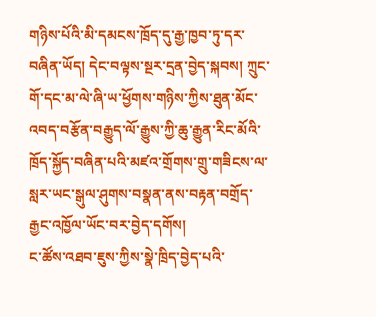གཉིས་པོའི་མི་དམངས་ཁྲོད་དུ་རྒྱ་ཁྱབ་ཏུ་དར་བཞིན་ཡོད། དེང་བལྟས་སྔར་དྲན་བྱེད་སྐབས། ཀྲུང་གོ་དང་མ་ལེ་ཞི་ཡ་ཕྱོགས་གཉིས་ཀྱིས་ཐུན་མོང་འབད་བརྩོན་བརྒྱུད་ལོ་རྒྱུས་ཀྱི་ཆུ་རྒྱུན་རིང་མོའི་ཁྲོད་སྐྱོད་བཞིན་པའི་མཛའ་གྲོགས་གྲུ་གཟིངས་ལ་སླར་ཡང་སྒུལ་ཤུགས་བསྣན་ནས་བརྟན་བགྲོད་རྒྱང་འཁྱོལ་ཡོང་བར་བྱེད་དགོས།
ང་ཚོས་འཐབ་ཇུས་ཀྱིས་སྣེ་ཁྲིད་བྱེད་པའི་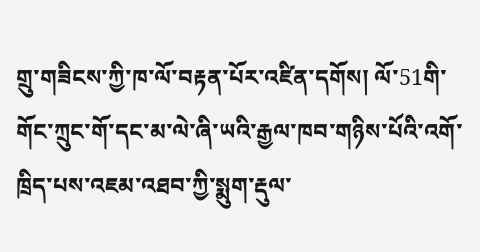གྲུ་གཟིངས་ཀྱི་ཁ་ལོ་བརྟན་པོར་འཛིན་དགོས། ལོ་51གི་གོང་ཀྲུང་གོ་དང་མ་ལེ་ཞི་ཡའི་རྒྱལ་ཁབ་གཉིས་པོའི་འགོ་ཁྲིད་པས་འཇམ་འཐབ་ཀྱི་སྨུག་རྡུལ་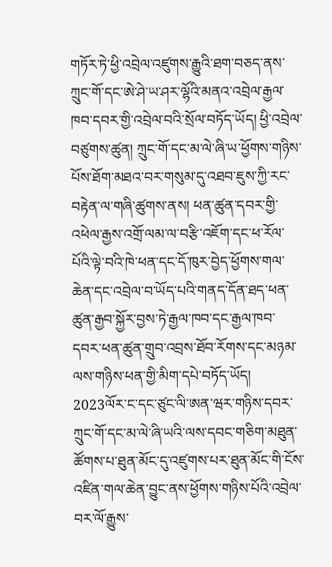གཏོར་ཏེ་ཕྱི་འབྲེལ་འཛུགས་རྒྱུའི་ཐག་བཅད་ནས་ཀྲུང་གོ་དང་ཨེ་ཤེ་ཡ་ཤར་ལྷོའི་མནའ་འབྲེལ་རྒྱལ་ཁབ་དབར་གྱི་འབྲེལ་བའི་སྲོལ་བཏོད་ཡོད། ཕྱི་འབྲེལ་བཙུགས་ཚུན། ཀྲུང་གོ་དང་མ་ལེ་ཞི་ཡ་ཕྱོགས་གཉིས་པོས་ཐོག་མཐའ་བར་གསུམ་དུ་འཐབ་ཇུས་ཀྱི་རང་བརྟེན་ལ་གཞི་ཚུགས་ནས། ཕན་ཚུན་དབར་གྱི་འཕེལ་རྒྱས་འགྲོ་ལམ་ལ་བརྩི་འཇོག་དང་ཕ་རོལ་པོའི་ལྟེ་བའི་ཁེ་ཕན་དང་དོ་ཁུར་བྱེད་ཕྱོགས་གལ་ཆེན་དང་འབྲེལ་བ་ཡོད་པའི་གནད་དོན་ཐད་ཕན་ཚུན་རྒྱབ་སྐྱོར་བྱས་ཏེ་རྒྱལ་ཁབ་དང་རྒྱལ་ཁབ་དབར་ཕན་ཚུན་གྲུབ་འབྲས་ཐོབ་རོགས་དང་མཉམ་ལས་གཉིས་ཕན་གྱི་མིག་དཔེ་བཏོད་ཡོད། 2023ལོར་ང་དང་ཙུང་ལི་ཨན་ཝར་གཉིས་དབར་ཀྲུང་གོ་དང་མ་ལེ་ཞི་ཡའི་ལས་དབང་གཅིག་མཐུན་ཚོགས་པ་ཐུན་མོང་དུ་འཛུགས་པར་ཐུན་མོང་གི་ངོས་འཛིན་གལ་ཆེན་བྱུང་ནས་ཕྱོགས་གཉིས་པོའི་འབྲེལ་བར་ལོ་རྒྱུས་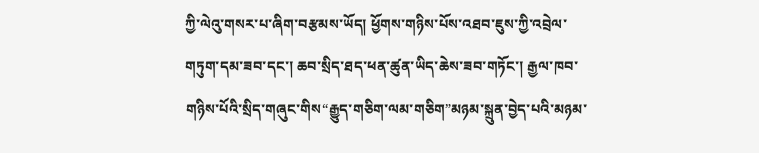ཀྱི་ལེའུ་གསར་པ་ཞིག་བརྩམས་ཡོད། ཕྱོགས་གཉིས་པོས་འཐབ་ཇུས་ཀྱི་འབྲེལ་གཏུག་དམ་ཟབ་དང་། ཆབ་སྲིད་ཐད་ཕན་ཚུན་ཡིད་ཆེས་ཟབ་གཏོང་། རྒྱལ་ཁབ་གཉིས་པོའི་སྲིད་གཞུང་གིས“རྒྱུད་གཅིག་ལམ་གཅིག”མཉམ་སྐྲུན་བྱེད་པའི་མཉམ་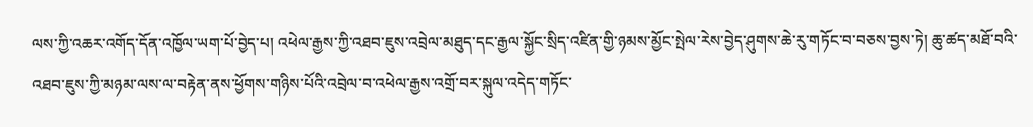ལས་ཀྱི་འཆར་འགོད་དོན་འཁྱོལ་ཡག་པོ་བྱེད་པ། འཕེལ་རྒྱས་ཀྱི་འཐབ་ཇུས་འབྲེལ་མཐུད་དང་རྒྱལ་སྐྱོང་སྲིད་འཛིན་གྱི་ཉམས་མྱོང་སྤེལ་རེས་བྱེད་ཤུགས་ཆེ་རུ་གཏོང་བ་བཅས་བྱས་ཏེ། ཆུ་ཚད་མཐོ་བའི་འཐབ་ཇུས་ཀྱི་མཉམ་ལས་ལ་བརྟེན་ནས་ཕྱོགས་གཉིས་པོའི་འབྲེལ་བ་འཕེལ་རྒྱས་འགྲོ་བར་སྐུལ་འདེད་གཏོང་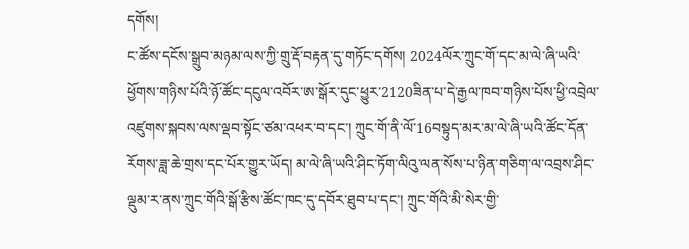དགོས།
ང་ཚོས་དངོས་སྒྲུབ་མཉམ་ལས་ཀྱི་གྲུ་རྡོ་བརྟན་དུ་གཏོང་དགོས། 2024ལོར་ཀྲུང་གོ་དང་མ་ལེ་ཞི་ཡའི་ཕྱོགས་གཉིས་པོའི་ཉོ་ཚོང་དངུལ་འབོར་ཨ་སྒོར་དུང་ཕྱུར་2120ཟིན་པ་དེ་རྒྱལ་ཁབ་གཉིས་པོས་ཕྱི་འབྲེལ་འཛུགས་སྐབས་ལས་ལྡབ་སྟོང་ཙམ་འཕར་བ་དང་། ཀྲུང་གོ་ནི་ལོ་16བསྟུད་མར་མ་ལེ་ཞི་ཡའི་ཚོང་དོན་རོགས་ཟླ་ཆེ་གྲས་དང་པོར་གྱུར་ཡོད། མ་ལེ་ཞི་ཡའི་ཤིང་ཏོག་ལིའུ་ལན་སོས་པ་ཉིན་གཅིག་ལ་འབྲས་ཤིང་ལྡུམ་ར་ནས་ཀྲུང་གོའི་སྒོ་རྩིས་ཚོང་ཁང་དུ་དབོར་ཐུབ་པ་དང་། ཀྲུང་གོའི་མི་སེར་གྱི་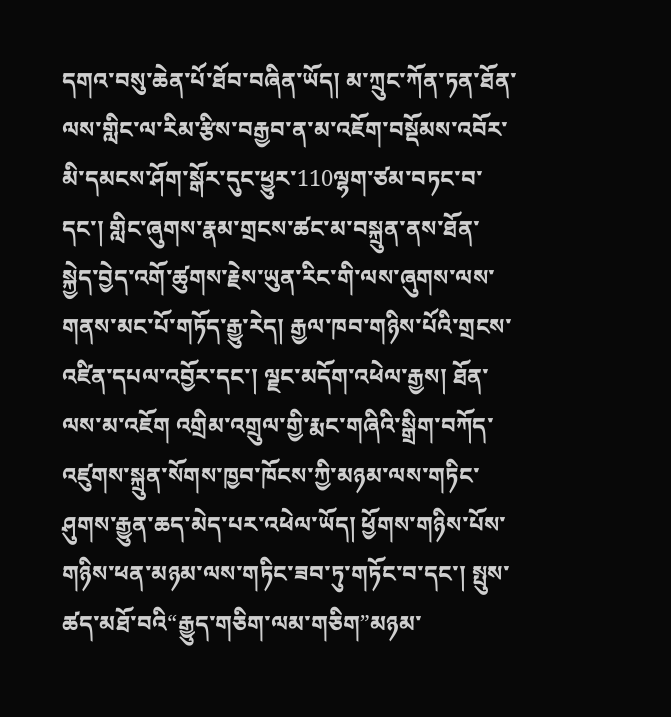དགའ་བསུ་ཆེན་པོ་ཐོབ་བཞིན་ཡོད། མ་ཀྲུང་ཀོན་ཏན་ཐོན་ལས་གླིང་ལ་རིམ་རྩིས་བརྒྱབ་ན་མ་འཇོག་བསྡོམས་འབོར་མི་དམངས་ཤོག་སྒོར་དུང་ཕྱུར་110ལྷག་ཙམ་བཏང་བ་དང་། གླིང་ཞུགས་རྣམ་གྲངས་ཚང་མ་བསྐྲུན་ནས་ཐོན་སྐྱེད་བྱེད་འགོ་ཚུགས་རྗེས་ཡུན་རིང་གི་ལས་ཞུགས་ལས་གནས་མང་པོ་གཏོད་རྒྱུ་རེད། རྒྱལ་ཁབ་གཉིས་པོའི་གྲངས་འཛིན་དཔལ་འབྱོར་དང་། ལྗང་མདོག་འཕེལ་རྒྱས། ཐོན་ལས་མ་འཇོག འགྲིམ་འགྲུལ་གྱི་རྨང་གཞིའི་སྒྲིག་བཀོད་འཛུགས་སྐྲུན་སོགས་ཁྱབ་ཁོངས་ཀྱི་མཉམ་ལས་གཏིང་ཤུགས་རྒྱུན་ཆད་མེད་པར་འཕེལ་ཡོད། ཕྱོགས་གཉིས་པོས་གཉིས་ཕན་མཉམ་ལས་གཏིང་ཟབ་ཏུ་གཏོང་བ་དང་། སྤུས་ཚད་མཐོ་བའི“རྒྱུད་གཅིག་ལམ་གཅིག”མཉམ་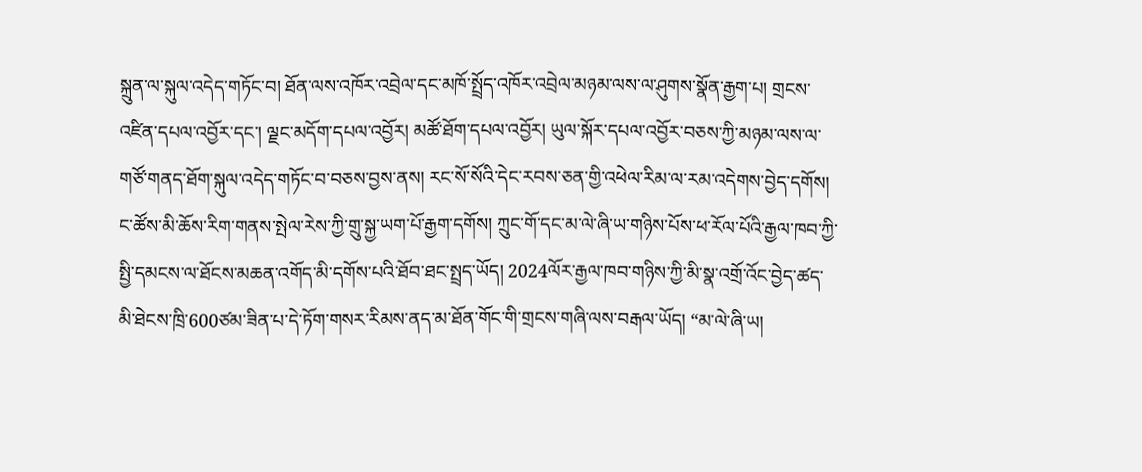སྐྲུན་ལ་སྐུལ་འདེད་གཏོང་བ། ཐོན་ལས་འཁོར་འབྲེལ་དང་མཁོ་སྤྲོད་འཁོར་འབྲེལ་མཉམ་ལས་ལ་ཤུགས་སྣོན་རྒྱག་པ། གྲངས་འཛིན་དཔལ་འབྱོར་དང་། ལྗང་མདོག་དཔལ་འབྱོར། མཚོ་ཐོག་དཔལ་འབྱོར། ཡུལ་སྐོར་དཔལ་འབྱོར་བཅས་ཀྱི་མཉམ་ལས་ལ་གཙོ་གནད་ཐོག་སྐུལ་འདེད་གཏོང་བ་བཅས་བྱས་ནས། རང་སོ་སོའི་དེང་རབས་ཅན་གྱི་འཕེལ་རིམ་ལ་རམ་འདེགས་བྱེད་དགོས།
ང་ཚོས་མི་ཆོས་རིག་གནས་སྤེལ་རེས་ཀྱི་གྲུ་སྐྱ་ཡག་པོ་རྒྱག་དགོས། ཀྲུང་གོ་དང་མ་ལེ་ཞི་ཡ་གཉིས་པོས་ཕ་རོལ་པོའི་རྒྱལ་ཁབ་ཀྱི་སྤྱི་དམངས་ལ་ཐོངས་མཆན་འགོད་མི་དགོས་པའི་ཐོབ་ཐང་སྤྲད་ཡོད། 2024ལོར་རྒྱལ་ཁབ་གཉིས་ཀྱི་མི་སྣ་འགྲོ་འོང་བྱེད་ཚད་མི་ཐེངས་ཁྲི་600ཙམ་ཟིན་པ་དེ་ཏོག་གསར་རིམས་ནད་མ་ཐོན་གོང་གི་གྲངས་གཞི་ལས་བརྒལ་ཡོད། “མ་ལེ་ཞི་ཡ།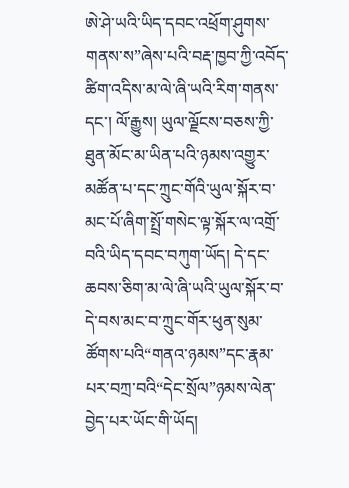ཨེ་ཤེ་ཡའི་ཡིད་དབང་འཕྲོག་ཤུགས་གནས་ས”ཞེས་པའི་བརྡ་ཁྱབ་ཀྱི་འབོད་ཚིག་འདིས་མ་ལེ་ཞི་ཡའི་རིག་གནས་དང་། ལོ་རྒྱུས། ཡུལ་ལྗོངས་བཅས་ཀྱི་ཐུན་མོང་མ་ཡིན་པའི་ཉམས་འགྱུར་མཚོན་པ་དང་ཀྲུང་གོའི་ཡུལ་སྐོར་བ་མང་པོ་ཞིག་སྤྲོ་གསེང་ལྟ་སྐོར་ལ་འགྲོ་བའི་ཡིད་དབང་བཀུག་ཡོད། དེ་དང་ཆབས་ཅིག་མ་ལེ་ཞི་ཡའི་ཡུལ་སྐོར་བ་དེ་བས་མང་བ་ཀྲུང་གོར་ཕུན་སུམ་ཚོགས་པའི“གནའ་ཉམས”དང་རྣམ་པར་བཀྲ་བའི“དེང་སྲོལ”ཉམས་ལེན་བྱེད་པར་ཡོང་གི་ཡོད།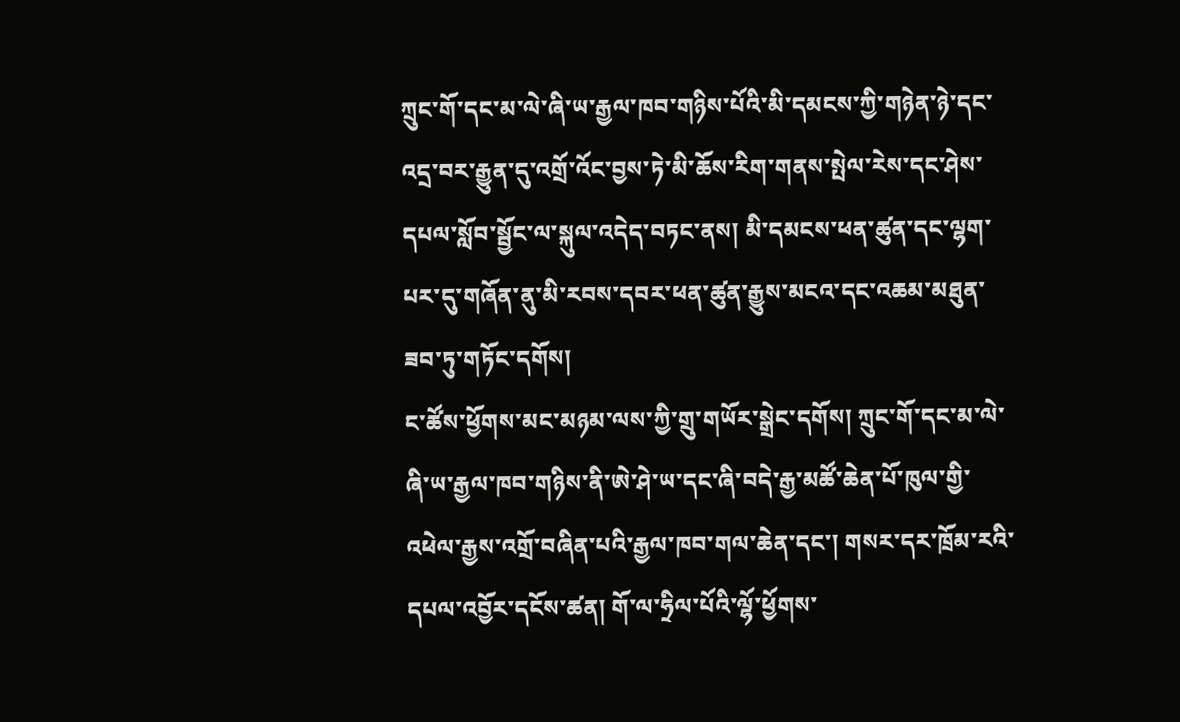ཀྲུང་གོ་དང་མ་ལེ་ཞི་ཡ་རྒྱལ་ཁབ་གཉིས་པོའི་མི་དམངས་ཀྱི་གཉེན་ཉེ་དང་འདྲ་བར་རྒྱུན་དུ་འགྲོ་འོང་བྱས་ཏེ་མི་ཆོས་རིག་གནས་སྤེལ་རེས་དང་ཤེས་དཔལ་སློབ་སྦྱོང་ལ་སྐུལ་འདེད་བཏང་ནས། མི་དམངས་ཕན་ཚུན་དང་ལྷག་པར་དུ་གཞོན་ནུ་མི་རབས་དབར་ཕན་ཚུན་རྒྱུས་མངའ་དང་འཆམ་མཐུན་ཟབ་ཏུ་གཏོང་དགོས།
ང་ཚོས་ཕྱོགས་མང་མཉམ་ལས་ཀྱི་གྲུ་གཡོར་སྒྲེང་དགོས། ཀྲུང་གོ་དང་མ་ལེ་ཞི་ཡ་རྒྱལ་ཁབ་གཉིས་ནི་ཨེ་ཤེ་ཡ་དང་ཞི་བདེ་རྒྱ་མཚོ་ཆེན་པོ་ཁུལ་གྱི་འཕེལ་རྒྱས་འགྲོ་བཞིན་པའི་རྒྱལ་ཁབ་གལ་ཆེན་དང་། གསར་དར་ཁྲོམ་རའི་དཔལ་འབྱོར་དངོས་ཚན། གོ་ལ་ཧྲིལ་པོའི་ལྷོ་ཕྱོགས་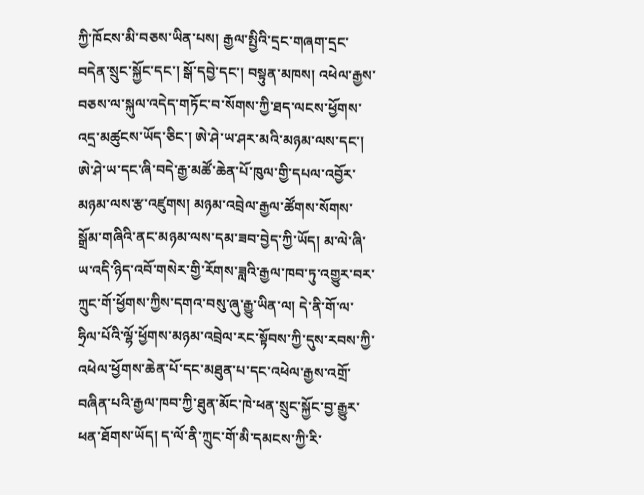ཀྱི་ཁོངས་མི་བཅས་ཡིན་པས། རྒྱལ་སྤྱིའི་དྲང་གཞག་དྲང་བདེན་སྲུང་སྐྱོང་དང་། སྒོ་དབྱེ་དང་། བསྟུན་མཁས། འཕེལ་རྒྱས་བཅས་ལ་སྐུལ་འདེད་གཏོང་བ་སོགས་ཀྱི་ཐད་ལངས་ཕྱོགས་འདྲ་མཚུངས་ཡོད་ཅིང་། ཨེ་ཤེ་ཡ་ཤར་མའི་མཉམ་ལས་དང་། ཨེ་ཤེ་ཡ་དང་ཞི་བདེ་རྒྱ་མཚོ་ཆེན་པོ་ཁུལ་གྱི་དཔལ་འབྱོར་མཉམ་ལས་རྩ་འཛུགས། མཉམ་འབྲེལ་རྒྱལ་ཚོགས་སོགས་སྒྲོམ་གཞིའི་ནང་མཉམ་ལས་དམ་ཟབ་བྱེད་ཀྱི་ཡོད། མ་ལེ་ཞི་ཡ་འདི་ཉིད་འབོ་གསེར་གྱི་རོགས་ཟླའི་རྒྱལ་ཁབ་ཏུ་འགྱུར་བར་ཀྲུང་གོ་ཕྱོགས་ཀྱིས་དགའ་བསུ་ཞུ་རྒྱུ་ཡིན་ལ། དེ་ནི་གོ་ལ་ཧྲིལ་པོའི་ལྷོ་ཕྱོགས་མཉམ་འབྲེལ་རང་སྟོབས་ཀྱི་དུས་རབས་ཀྱི་འཕེལ་ཕྱོགས་ཆེན་པོ་དང་མཐུན་པ་དང་འཕེལ་རྒྱས་འགྲོ་བཞིན་པའི་རྒྱལ་ཁབ་ཀྱི་ཐུན་མོང་ཁེ་ཕན་སྲུང་སྐྱོང་བྱ་རྒྱུར་ཕན་ཐོགས་ཡོད། ད་ལོ་ནི་ཀྲུང་གོ་མི་དམངས་ཀྱི་རི་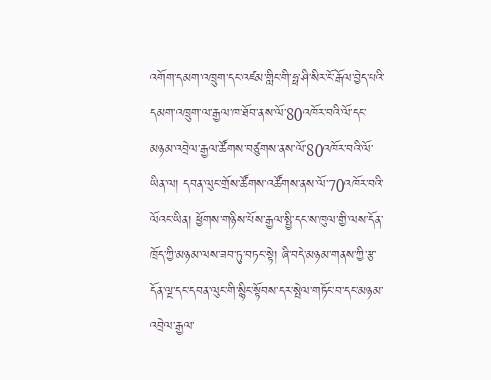འགོག་དམག་འཁྲུག་དང་འཛམ་གླིང་གི་ཧྥ་ཤི་སིར་ངོ་རྒོལ་བྱེད་པའི་དམག་འཁྲུག་ལ་རྒྱལ་ཁ་ཐོབ་ནས་ལོ་80འཁོར་བའི་ལོ་དང་མཉམ་འབྲེལ་རྒྱལ་ཚོགས་བཙུགས་ནས་ལོ་80འཁོར་བའི་ལོ་ཡིན་ལ། དབན་ལུང་གྲོས་ཚོགས་འཚོགས་ནས་ལོ་70འཁོར་བའི་ལོའང་ཡིན། ཕྱོགས་གཉིས་པོས་རྒྱལ་སྤྱི་དང་ས་ཁུལ་གྱི་ལས་དོན་ཁྲོད་ཀྱི་མཉམ་ལས་ཟབ་ཏུ་བཏང་སྟེ། ཞི་བདེ་མཉམ་གནས་ཀྱི་རྩ་དོན་ལྔ་དང་དབན་ལུང་གི་སྙིང་སྟོབས་དར་སྤེལ་གཏོང་བ་དང་མཉམ་འབྲེལ་རྒྱལ་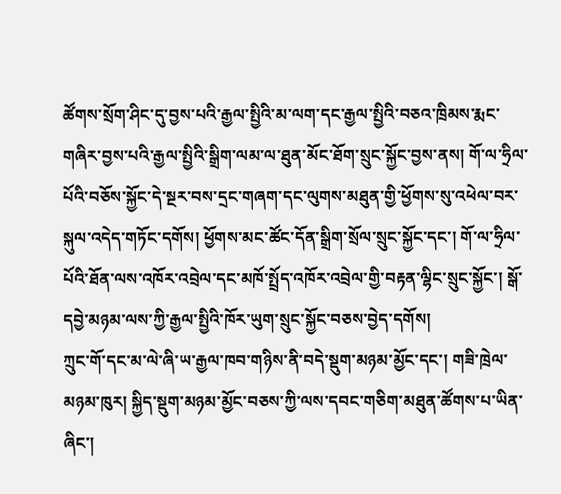ཚོགས་སྲོག་ཤིང་དུ་བྱས་པའི་རྒྱལ་སྤྱིའི་མ་ལག་དང་རྒྱལ་སྤྱིའི་བཅའ་ཁྲིམས་རྨང་གཞིར་བྱས་པའི་རྒྱལ་སྤྱིའི་སྒྲིག་ལམ་ལ་ཐུན་མོང་ཐོག་སྲུང་སྐྱོང་བྱས་ནས། གོ་ལ་ཧྲིལ་པོའི་བཅོས་སྐྱོང་དེ་སྔར་བས་དྲང་གཞག་དང་ལུགས་མཐུན་གྱི་ཕྱོགས་སུ་འཕེལ་བར་སྐུལ་འདེད་གཏོང་དགོས། ཕྱོགས་མང་ཚོང་དོན་སྒྲིག་སྲོལ་སྲུང་སྐྱོང་དང་། གོ་ལ་ཧྲིལ་པོའི་ཐོན་ལས་འཁོར་འབྲེལ་དང་མཁོ་སྤྲོད་འཁོར་འབྲེལ་གྱི་བརྟན་ལྷིང་སྲུང་སྐྱོང་། སྒོ་དབྱེ་མཉམ་ལས་ཀྱི་རྒྱལ་སྤྱིའི་ཁོར་ཡུག་སྲུང་སྐྱོང་བཅས་བྱེད་དགོས།
ཀྲུང་གོ་དང་མ་ལེ་ཞི་ཡ་རྒྱལ་ཁབ་གཉིས་ནི་བདེ་སྡུག་མཉམ་མྱོང་དང་། གཟི་ཁྲེལ་མཉམ་ཁུར། སྐྱིད་སྡུག་མཉམ་མྱོང་བཅས་ཀྱི་ལས་དབང་གཅིག་མཐུན་ཚོགས་པ་ཡིན་ཞིང་།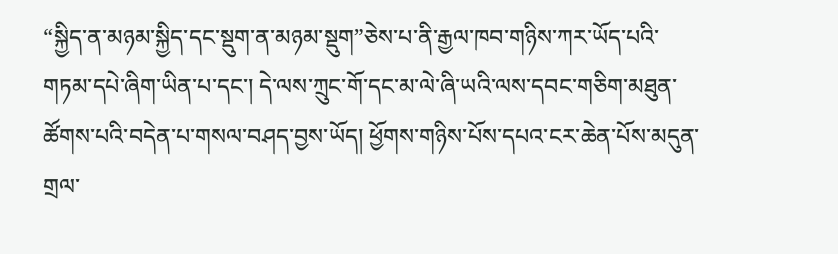“སྐྱིད་ན་མཉམ་སྐྱིད་དང་སྡུག་ན་མཉམ་སྡུག”ཅེས་པ་ནི་རྒྱལ་ཁབ་གཉིས་ཀར་ཡོད་པའི་གཏམ་དཔེ་ཞིག་ཡིན་པ་དང་། དེ་ལས་ཀྲུང་གོ་དང་མ་ལེ་ཞི་ཡའི་ལས་དབང་གཅིག་མཐུན་ཚོགས་པའི་བདེན་པ་གསལ་བཤད་བྱས་ཡོད། ཕྱོགས་གཉིས་པོས་དཔའ་ངར་ཆེན་པོས་མདུན་གྲལ་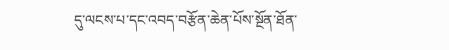དུ་ལངས་པ་དང་འབད་བརྩོན་ཆེན་པོས་སྔོན་ཐོན་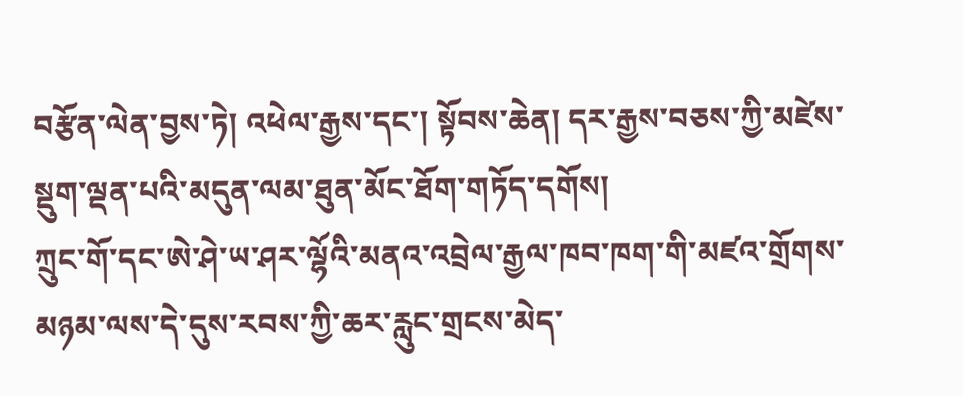བརྩོན་ལེན་བྱས་ཏེ། འཕེལ་རྒྱས་དང་། སྟོབས་ཆེན། དར་རྒྱས་བཅས་ཀྱི་མཛེས་སྡུག་ལྡན་པའི་མདུན་ལམ་ཐུན་མོང་ཐོག་གཏོད་དགོས།
ཀྲུང་གོ་དང་ཨེ་ཤེ་ཡ་ཤར་ལྷོའི་མནའ་འབྲེལ་རྒྱལ་ཁབ་ཁག་གི་མཛའ་གྲོགས་མཉམ་ལས་དེ་དུས་རབས་ཀྱི་ཆར་རླུང་གྲངས་མེད་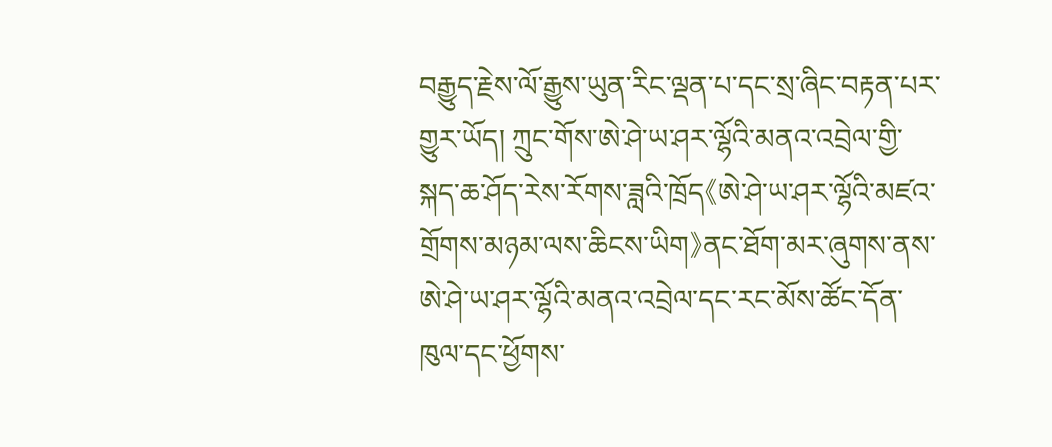བརྒྱུད་རྗེས་ལོ་རྒྱུས་ཡུན་རིང་ལྡན་པ་དང་སྲ་ཞིང་བརྟན་པར་གྱུར་ཡོད། ཀྲུང་གོས་ཨེ་ཤེ་ཡ་ཤར་ལྷོའི་མནའ་འབྲེལ་གྱི་སྐད་ཆ་ཤོད་རེས་རོགས་ཟླའི་ཁྲོད《ཨེ་ཤེ་ཡ་ཤར་ལྷོའི་མཛའ་གྲོགས་མཉམ་ལས་ཆིངས་ཡིག》ནང་ཐོག་མར་ཞུགས་ནས་ཨེ་ཤེ་ཡ་ཤར་ལྷོའི་མནའ་འབྲེལ་དང་རང་མོས་ཚོང་དོན་ཁུལ་དང་ཕྱོགས་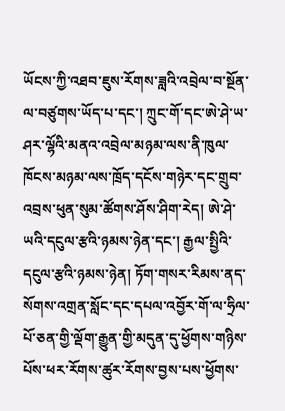ཡོངས་ཀྱི་འཐབ་ཇུས་རོགས་ཟླའི་འབྲེལ་བ་སྔོན་ལ་བཙུགས་ཡོད་པ་དང་། ཀྲུང་གོ་དང་ཨེ་ཤེ་ཡ་ཤར་ལྷོའི་མནའ་འབྲེལ་མཉམ་ལས་ནི་ཁུལ་ཁོངས་མཉམ་ལས་ཁྲོད་དངོས་གཉེར་དང་གྲུབ་འབྲས་ཕུན་སུམ་ཚོགས་ཤོས་ཤིག་རེད། ཨེ་ཤེ་ཡའི་དངུལ་རྩའི་ཉམས་ཉེན་དང་། རྒྱལ་སྤྱིའི་དངུལ་རྩའི་ཉམས་ཉེན། ཏོག་གསར་རིམས་ནད་སོགས་འགྲན་སློང་དང་དཔལ་འབྱོར་གོ་ལ་ཧྲིལ་པོ་ཅན་གྱི་ལྡོག་རྒྱུན་གྱི་མདུན་དུ་ཕྱོགས་གཉིས་པོས་ཕར་རོགས་ཚུར་རོགས་བྱས་པས་ཕྱོགས་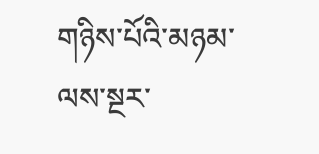གཉིས་པོའི་མཉམ་ལས་སྔར་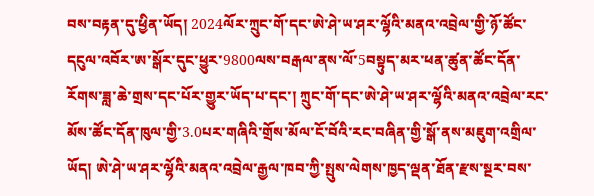བས་བརྟན་དུ་ཕྱིན་ཡོད། 2024ལོར་ཀྲུང་གོ་དང་ཨེ་ཤེ་ཡ་ཤར་ལྷོའི་མནའ་འབྲེལ་གྱི་ཉོ་ཚོང་དངུལ་འབོར་ཨ་སྒོར་དུང་ཕྱུར་9800ལས་བརྒལ་ནས་ལོ་5བསྟུད་མར་ཕན་ཚུན་ཚོང་དོན་རོགས་ཟླ་ཆེ་གྲས་དང་པོར་གྱུར་ཡོད་པ་དང་། ཀྲུང་གོ་དང་ཨེ་ཤེ་ཡ་ཤར་ལྷོའི་མནའ་འབྲེལ་རང་མོས་ཚོང་དོན་ཁུལ་གྱི་3.0པར་གཞིའི་གྲོས་མོལ་ངོ་བོའི་རང་བཞིན་གྱི་སྒོ་ནས་མཇུག་འགྲིལ་ཡོད། ཨེ་ཤེ་ཡ་ཤར་ལྷོའི་མནའ་འབྲེལ་རྒྱལ་ཁབ་ཀྱི་སྤུས་ལེགས་ཁྱད་ལྡན་ཐོན་རྫས་སྔར་བས་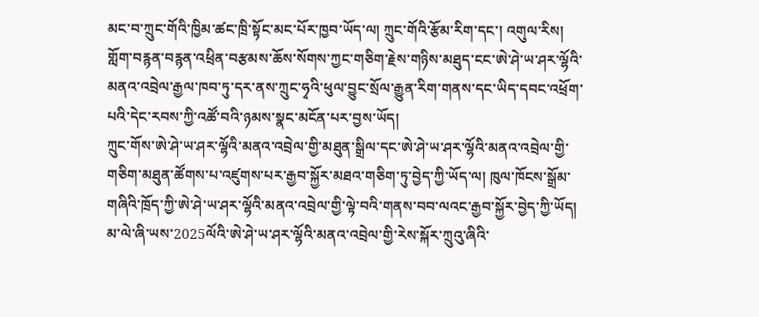མང་བ་ཀྲུང་གོའི་ཁྱིམ་ཚང་ཁྲི་སྟོང་མང་པོར་ཁྱབ་ཡོད་ལ། ཀྲུང་གོའི་རྩོམ་རིག་དང་། འགུལ་རིས། གློག་བརྙན་བརྙན་འཕྲིན་བརྩམས་ཆོས་སོགས་ཀྱང་གཅིག་རྗེས་གཉིས་མཐུད་ངང་ཨེ་ཤེ་ཡ་ཤར་ལྷོའི་མནའ་འབྲེལ་རྒྱལ་ཁབ་ཏུ་དར་ནས་ཀྲུང་ཧྭའི་ཕུལ་བྱུང་སྲོལ་རྒྱུན་རིག་གནས་དང་ཡིད་དབང་འཕྲོག་པའི་དེང་རབས་ཀྱི་འཚོ་བའི་ཉམས་སྣང་མངོན་པར་བྱས་ཡོད།
ཀྲུང་གོས་ཨེ་ཤེ་ཡ་ཤར་ལྷོའི་མནའ་འབྲེལ་གྱི་མཐུན་སྒྲིལ་དང་ཨེ་ཤེ་ཡ་ཤར་ལྷོའི་མནའ་འབྲེལ་གྱི་གཅིག་མཐུན་ཚོགས་པ་འཛུགས་པར་རྒྱབ་སྐྱོར་མཐའ་གཅིག་ཏུ་བྱེད་ཀྱི་ཡོད་ལ། ཁུལ་ཁོངས་སྒྲོམ་གཞིའི་ཁྲོད་ཀྱི་ཨེ་ཤེ་ཡ་ཤར་ལྷོའི་མནའ་འབྲེལ་གྱི་ལྟེ་བའི་གནས་བབ་ལའང་རྒྱབ་སྐྱོར་བྱེད་ཀྱི་ཡོད། མ་ལེ་ཞི་ཡས་2025ལོའི་ཨེ་ཤེ་ཡ་ཤར་ལྷོའི་མནའ་འབྲེལ་གྱི་རེས་སྐོར་ཀྲུའུ་ཞིའི་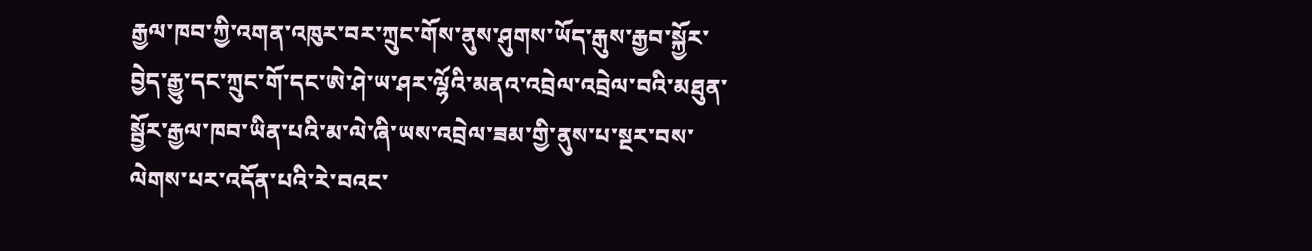རྒྱལ་ཁབ་ཀྱི་འགན་འཁུར་བར་ཀྲུང་གོས་ནུས་ཤུགས་ཡོད་རྒུས་རྒྱབ་སྐྱོར་བྱེད་རྒྱུ་དང་ཀྲུང་གོ་དང་ཨེ་ཤེ་ཡ་ཤར་ལྷོའི་མནའ་འབྲེལ་འབྲེལ་བའི་མཐུན་སྦྱོར་རྒྱལ་ཁབ་ཡིན་པའི་མ་ལེ་ཞི་ཡས་འབྲེལ་ཟམ་གྱི་ནུས་པ་སྔར་བས་ལེགས་པར་འདོན་པའི་རེ་བའང་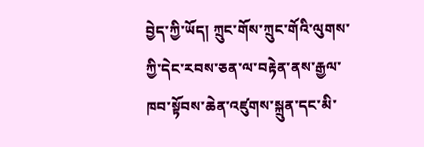བྱེད་ཀྱི་ཡོད། ཀྲུང་གོས་ཀྲུང་གོའི་ལུགས་ཀྱི་དེང་རབས་ཅན་ལ་བརྟེན་ནས་རྒྱལ་ཁབ་སྟོབས་ཆེན་འཛུགས་སྐྲུན་དང་མི་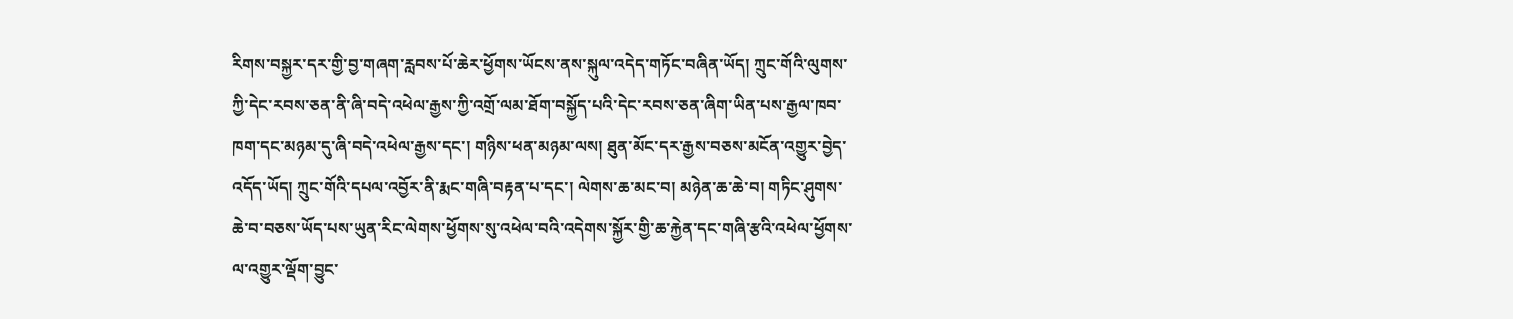རིགས་བསྐྱར་དར་གྱི་བྱ་གཞག་རླབས་པོ་ཆེར་ཕྱོགས་ཡོངས་ནས་སྐུལ་འདེད་གཏོང་བཞིན་ཡོད། ཀྲུང་གོའི་ལུགས་ཀྱི་དེང་རབས་ཅན་ནི་ཞི་བདེ་འཕེལ་རྒྱས་ཀྱི་འགྲོ་ལམ་ཐོག་བསྐྱོད་པའི་དེང་རབས་ཅན་ཞིག་ཡིན་པས་རྒྱལ་ཁབ་ཁག་དང་མཉམ་དུ་ཞི་བདེ་འཕེལ་རྒྱས་དང་། གཉིས་ཕན་མཉམ་ལས། ཐུན་མོང་དར་རྒྱས་བཅས་མངོན་འགྱུར་བྱེད་འདོད་ཡོད། ཀྲུང་གོའི་དཔལ་འབྱོར་ནི་རྨང་གཞི་བརྟན་པ་དང་། ལེགས་ཆ་མང་བ། མཉེན་ཆ་ཆེ་བ། གཏིང་ཤུགས་ཆེ་བ་བཅས་ཡོད་པས་ཡུན་རིང་ལེགས་ཕྱོགས་སུ་འཕེལ་བའི་འདེགས་སྐྱོར་གྱི་ཆ་རྐྱེན་དང་གཞི་རྩའི་འཕེལ་ཕྱོགས་ལ་འགྱུར་ལྡོག་བྱུང་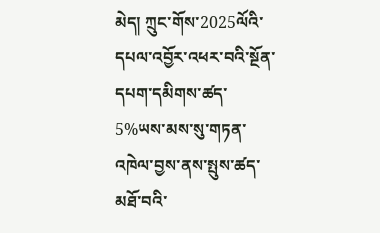མེད། ཀྲུང་གོས་2025ལོའི་དཔལ་འབྱོར་འཕར་བའི་སྔོན་དཔག་དམིགས་ཚད་5%ཡས་མས་སུ་གཏན་འཁེལ་བྱས་ནས་སྤུས་ཚད་མཐོ་བའི་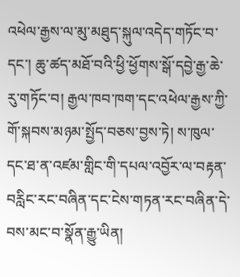འཕེལ་རྒྱས་ལ་མུ་མཐུད་སྐུལ་འདེད་གཏོང་བ་དང་། ཆུ་ཚད་མཐོ་བའི་ཕྱི་ཕྱོགས་སྒོ་དབྱེ་རྒྱ་ཆེ་རུ་གཏོང་བ། རྒྱལ་ཁབ་ཁག་དང་འཕེལ་རྒྱས་ཀྱི་གོ་སྐབས་མཉམ་སྤྱོད་བཅས་བྱས་ཏེ། ས་ཁུལ་དང་ཐ་ན་འཛམ་གླིང་གི་དཔལ་འབྱོར་ལ་བརྟན་བརླིང་རང་བཞིན་དང་ངེས་གཏན་རང་བཞིན་དེ་བས་མང་བ་སྣོན་རྒྱུ་ཡིན།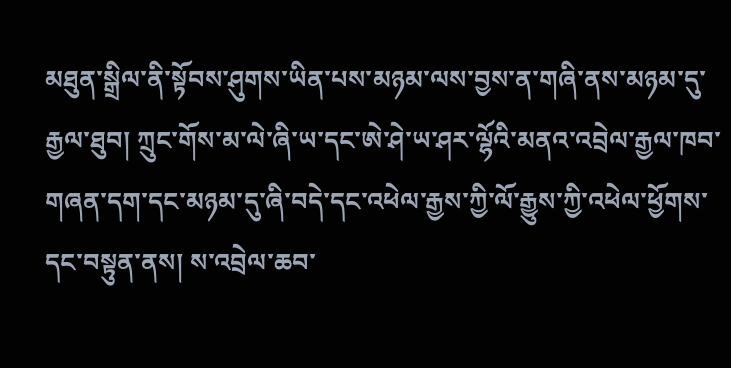མཐུན་སྒྲིལ་ནི་སྟོབས་ཤུགས་ཡིན་པས་མཉམ་ལས་བྱས་ན་གཞི་ནས་མཉམ་དུ་རྒྱལ་ཐུབ། ཀྲུང་གོས་མ་ལེ་ཞི་ཡ་དང་ཨེ་ཤེ་ཡ་ཤར་ལྷོའི་མནའ་འབྲེལ་རྒྱལ་ཁབ་གཞན་དག་དང་མཉམ་དུ་ཞི་བདེ་དང་འཕེལ་རྒྱས་ཀྱི་ལོ་རྒྱུས་ཀྱི་འཕེལ་ཕྱོགས་དང་བསྟུན་ནས། ས་འབྲེལ་ཆབ་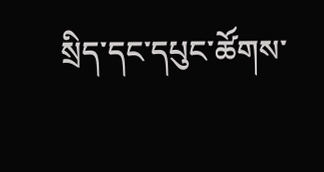སྲིད་དང་དཔུང་ཚོགས་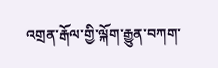འགྲན་རྒོལ་གྱི་ལྐོག་རྒྱུན་བཀག་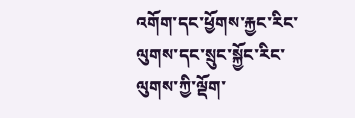འགོག་དང་ཕྱོགས་རྐྱང་རིང་ལུགས་དང་སྲུང་སྐྱོང་རིང་ལུགས་ཀྱི་ལྡོག་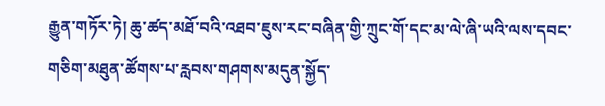རྒྱུན་གཏོར་ཏེ། ཆུ་ཚད་མཐོ་བའི་འཐབ་ཇུས་རང་བཞིན་གྱི་ཀྲུང་གོ་དང་མ་ལེ་ཞི་ཡའི་ལས་དབང་གཅིག་མཐུན་ཚོགས་པ་རླབས་གཤགས་མདུན་སྐྱོད་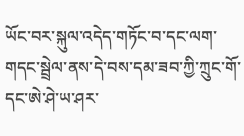ཡོང་བར་སྐུལ་འདེད་གཏོང་བ་དང་ལག་གདང་སྦྲེལ་ནས་དེ་བས་དམ་ཟབ་ཀྱི་ཀྲུང་གོ་དང་ཨེ་ཤེ་ཡ་ཤར་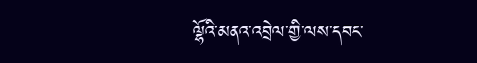ལྷོའི་མནའ་འབྲེལ་གྱི་ལས་དབང་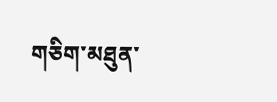གཅིག་མཐུན་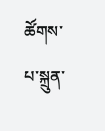ཚོགས་པ་སྐྲུན་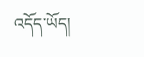འདོད་ཡོད།